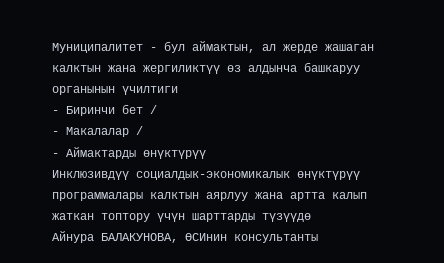Муниципалитет - бул аймактын, ал жерде жашаган калктын жана жергиликтүү өз алдынча башкаруу органынын үчилтиги
- Биринчи бет /
- Макалалар /
- Аймактарды өнүктүрүү
Инклюзивдүү социалдык-экономикалык өнүктүрүү программалары калктын аярлуу жана артта калып жаткан топтору үчүн шарттарды түзүүдө
Айнура БАЛАКУНОВА, ӨСИнин консультанты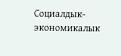Социалдык-экономикалык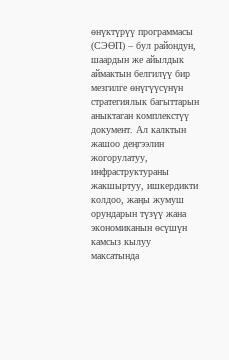өнүктүрүү программасы (СЭӨП) – бул райондун, шаардын же айылдык аймактын белгилүү бир мезгилге өнүгүүсүнүн стратегиялык багыттарын аныктаган комплекстүү документ. Ал калктын жашоо деңгээлин жогорулатуу, инфраструктураны жакшыртуу, ишкердикти колдоо, жаңы жумуш орундарын түзүү жана экономиканын өсүшүн камсыз кылуу максатында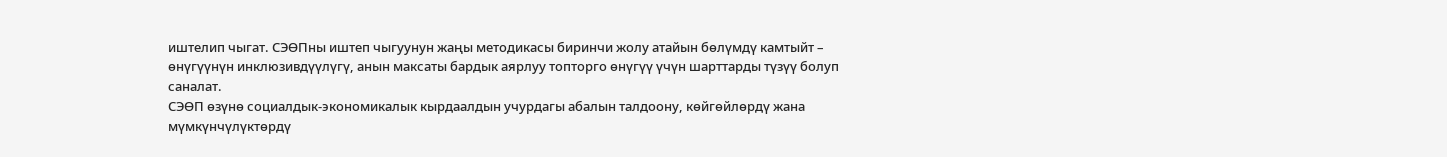иштелип чыгат. СЭӨПны иштеп чыгуунун жаңы методикасы биринчи жолу атайын бөлүмдү камтыйт – өнүгүүнүн инклюзивдүүлүгү, анын максаты бардык аярлуу топторго өнүгүү үчүн шарттарды түзүү болуп саналат.
СЭӨП өзүнө социалдык-экономикалык кырдаалдын учурдагы абалын талдоону, көйгөйлөрдү жана мүмкүнчүлүктөрдү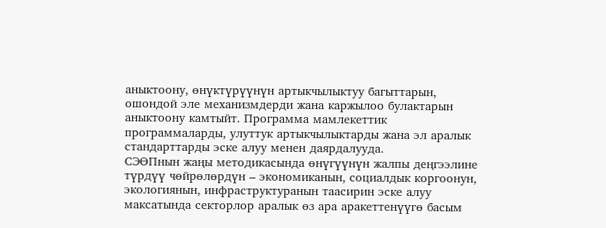аныктоону, өнүктүрүүнүн артыкчылыктуу багыттарын, ошондой эле механизмдерди жана каржылоо булактарын аныктоону камтыйт. Программа мамлекеттик программаларды, улуттук артыкчылыктарды жана эл аралык стандарттарды эске алуу менен даярдалууда.
СЭӨПнын жаңы методикасында өнүгүүнүн жалпы деңгээлине түрдүү чөйрөлөрдүн – экономиканын, социалдык коргоонун, экологиянын, инфраструктуранын таасирин эске алуу максатында секторлор аралык өз ара аракеттенүүгө басым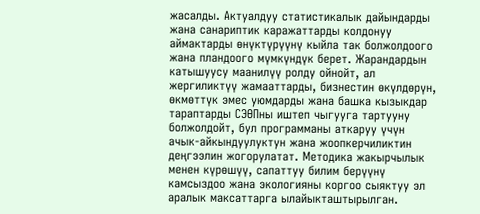жасалды. Актуалдуу статистикалык дайындарды жана санариптик каражаттарды колдонуу аймактарды өнүктүрүүнү кыйла так болжолдоого жана пландоого мүмкүндүк берет. Жарандардын катышуусу маанилүү ролду ойнойт, ал жергиликтүү жамааттарды, бизнестин өкүлдөрүн, өкмөттүк эмес уюмдарды жана башка кызыкдар тараптарды СЭӨПны иштеп чыгууга тартууну болжолдойт, бул программаны аткаруу үчүн ачык-айкындуулуктун жана жоопкерчиликтин деңгээлин жогорулатат. Методика жакырчылык менен күрөшүү, сапаттуу билим берүүнү камсыздоо жана экологияны коргоо сыяктуу эл аралык максаттарга ылайыкташтырылган.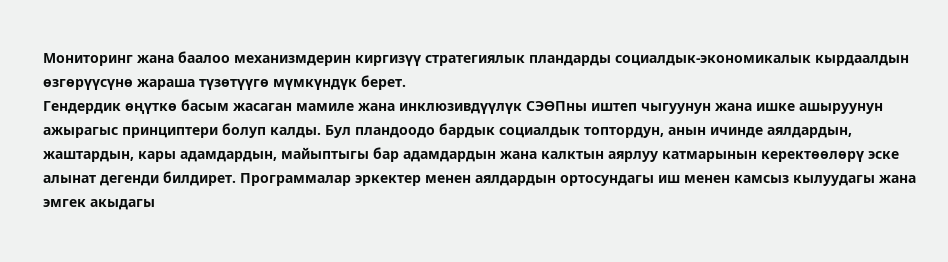Мониторинг жана баалоо механизмдерин киргизүү стратегиялык пландарды социалдык-экономикалык кырдаалдын өзгөрүүсүнө жараша түзөтүүгө мүмкүндүк берет.
Гендердик өңүткө басым жасаган мамиле жана инклюзивдүүлүк СЭӨПны иштеп чыгуунун жана ишке ашыруунун ажырагыс принциптери болуп калды. Бул пландоодо бардык социалдык топтордун, анын ичинде аялдардын, жаштардын, кары адамдардын, майыптыгы бар адамдардын жана калктын аярлуу катмарынын керектөөлөрү эске алынат дегенди билдирет. Программалар эркектер менен аялдардын ортосундагы иш менен камсыз кылуудагы жана эмгек акыдагы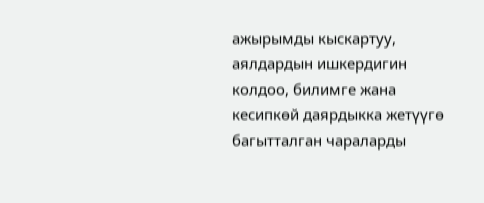ажырымды кыскартуу, аялдардын ишкердигин колдоо, билимге жана кесипкөй даярдыкка жетүүгө багытталган чараларды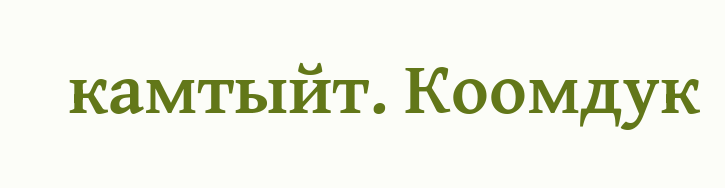камтыйт. Коомдук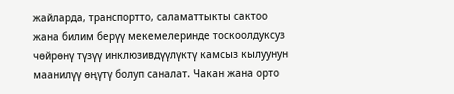жайларда, транспортто, саламаттыкты сактоо жана билим берүү мекемелеринде тоскоолдуксуз чөйрөнү түзүү инклюзивдүүлүктү камсыз кылуунун маанилүү өңүтү болуп саналат. Чакан жана орто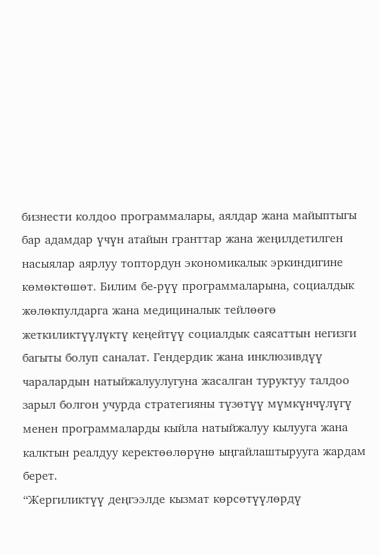бизнести колдоо программалары, аялдар жана майыптыгы бар адамдар үчүн атайын гранттар жана жеңилдетилген насыялар аярлуу топтордун экономикалык эркиндигине көмөктөшөт. Билим бе-рүү программаларына, социалдык жөлөкпулдарга жана медициналык тейлөөгө жеткиликтүүлүктү кеңейтүү социалдык саясаттын негизги багыты болуп саналат. Гендердик жана инклюзивдүү чаралардын натыйжалуулугуна жасалган туруктуу талдоо зарыл болгон учурда стратегияны түзөтүү мүмкүнчүлүгү менен программаларды кыйла натыйжалуу кылууга жана калктын реалдуу керектөөлөрүнө ыңгайлаштырууга жардам берет.
“Жергиликтүү деңгээлде кызмат көрсөтүүлөрдү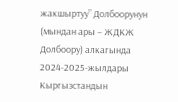жакшыртуу” Долбоорунун (мындан ары – ЖДКЖ Долбоору) алкагында 2024-2025-жылдары Кыргызстандын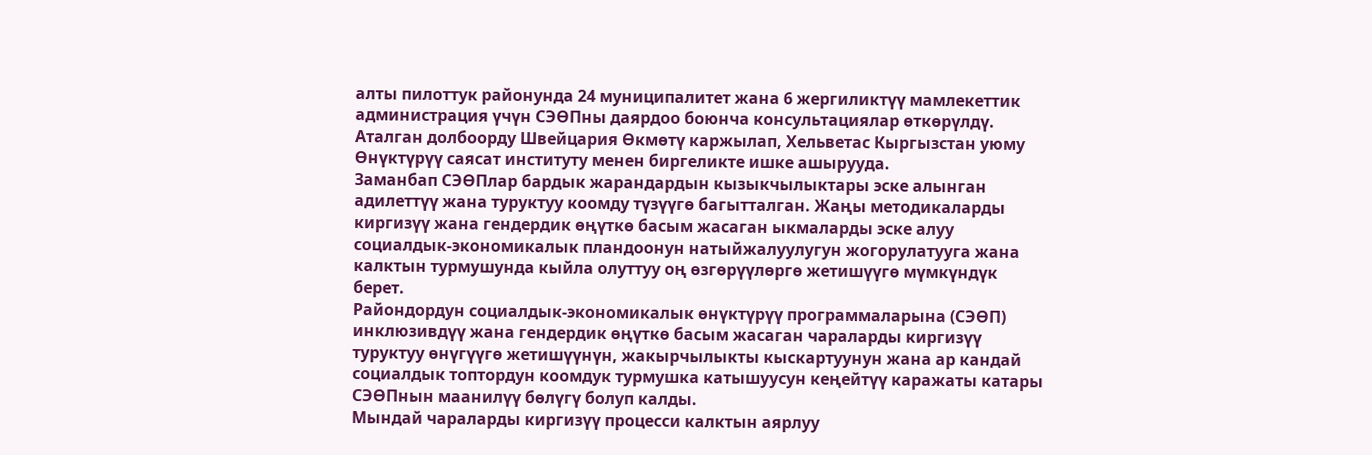алты пилоттук районунда 24 муниципалитет жана 6 жергиликтүү мамлекеттик администрация үчүн СЭӨПны даярдоо боюнча консультациялар өткөрүлдү. Аталган долбоорду Швейцария Өкмөтү каржылап, Хельветас Кыргызстан уюму Өнүктүрүү саясат институту менен биргеликте ишке ашырууда.
Заманбап СЭӨПлар бардык жарандардын кызыкчылыктары эске алынган адилеттүү жана туруктуу коомду түзүүгө багытталган. Жаңы методикаларды киргизүү жана гендердик өңүткө басым жасаган ыкмаларды эске алуу социалдык-экономикалык пландоонун натыйжалуулугун жогорулатууга жана калктын турмушунда кыйла олуттуу оң өзгөрүүлөргө жетишүүгө мүмкүндүк берет.
Райондордун социалдык-экономикалык өнүктүрүү программаларына (СЭӨП) инклюзивдүү жана гендердик өңүткө басым жасаган чараларды киргизүү туруктуу өнүгүүгө жетишүүнүн, жакырчылыкты кыскартуунун жана ар кандай социалдык топтордун коомдук турмушка катышуусун кеңейтүү каражаты катары СЭӨПнын маанилүү бөлүгү болуп калды.
Мындай чараларды киргизүү процесси калктын аярлуу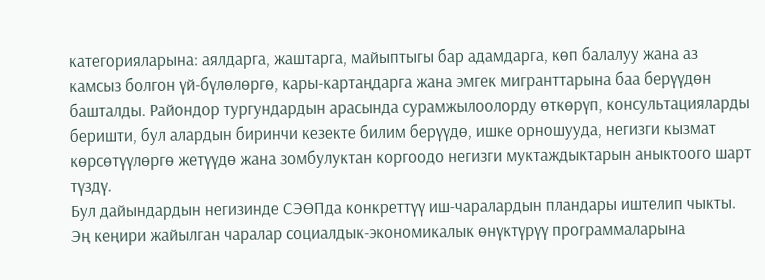категорияларына: аялдарга, жаштарга, майыптыгы бар адамдарга, көп балалуу жана аз камсыз болгон үй-бүлөлөргө, кары-картаңдарга жана эмгек мигранттарына баа берүүдөн башталды. Райондор тургундардын арасында сурамжылоолорду өткөрүп, консультацияларды беришти, бул алардын биринчи кезекте билим берүүдө, ишке орношууда, негизги кызмат көрсөтүүлөргө жетүүдө жана зомбулуктан коргоодо негизги муктаждыктарын аныктоого шарт түздү.
Бул дайындардын негизинде СЭӨПда конкреттүү иш-чаралардын пландары иштелип чыкты. Эң кеңири жайылган чаралар социалдык-экономикалык өнүктүрүү программаларына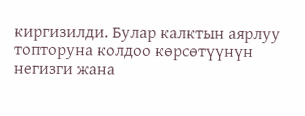киргизилди. Булар калктын аярлуу топторуна колдоо көрсөтүүнүн негизги жана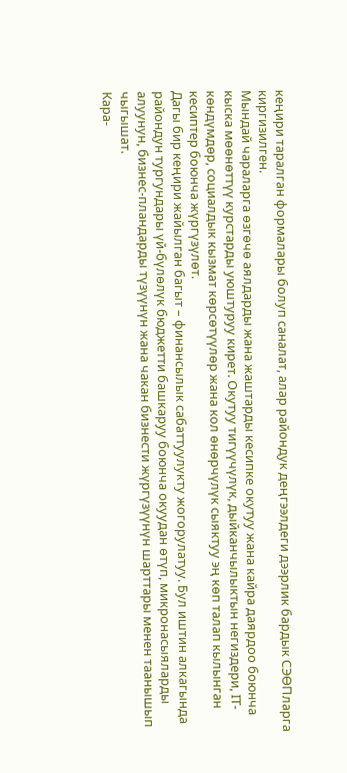кеңири таралган формалары болуп саналат, алар райондук деңгээлдеги дээрлик бардык СЭӨПларга киргизилген.
Мындай чараларга өзгөчө аялдарды жана жаштарды кесипке окутуу жана кайра даярдоо боюнча кыска мөөнөттүү курстарды уюштуруу кирет. Окутуу тигүүчүлүк, дыйканчылыктын негиздери, IT-көндүмдөр, социалдык кызмат көрсөтүүлөр жана кол өнөрчүлүк сыяктуу эң көп талап кылынган кесиптер боюнча жүргүзүлөт.
Дагы бир кеңири жайылган багыт – финансылык сабаттуулукту жогорулатуу. Бул иштин алкагында райондун тургундары үй-бүлөлүк бюджетти башкаруу боюнча окуудан өтүп, микронасыяларды алуунун, бизнес-пландарды түзүүнүн жана чакан бизнести жүргүзүүнүн шарттары менен таанышып чыгышат.
Кара-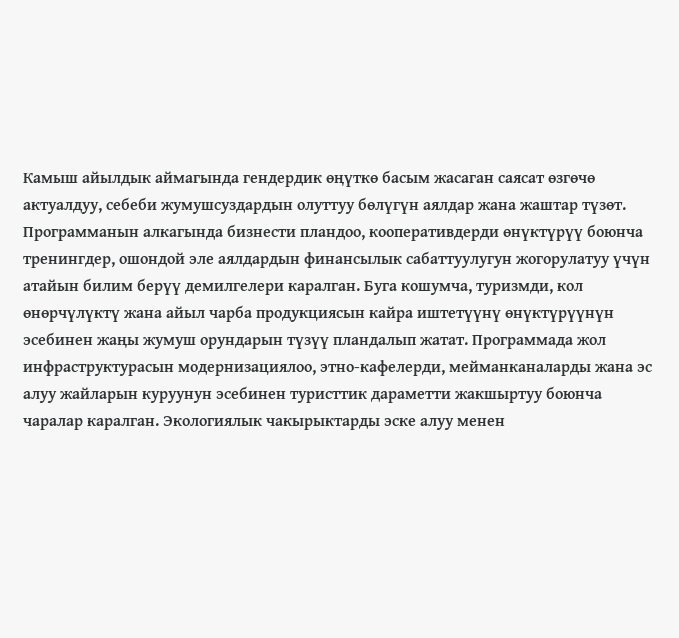Камыш айылдык аймагында гендердик өңүткө басым жасаган саясат өзгөчө актуалдуу, себеби жумушсуздардын олуттуу бөлүгүн аялдар жана жаштар түзөт. Программанын алкагында бизнести пландоо, кооперативдерди өнүктүрүү боюнча тренингдер, ошондой эле аялдардын финансылык сабаттуулугун жогорулатуу үчүн атайын билим берүү демилгелери каралган. Буга кошумча, туризмди, кол өнөрчүлүктү жана айыл чарба продукциясын кайра иштетүүнү өнүктүрүүнүн эсебинен жаңы жумуш орундарын түзүү пландалып жатат. Программада жол инфраструктурасын модернизациялоо, этно-кафелерди, мейманканаларды жана эс алуу жайларын куруунун эсебинен туристтик дараметти жакшыртуу боюнча чаралар каралган. Экологиялык чакырыктарды эске алуу менен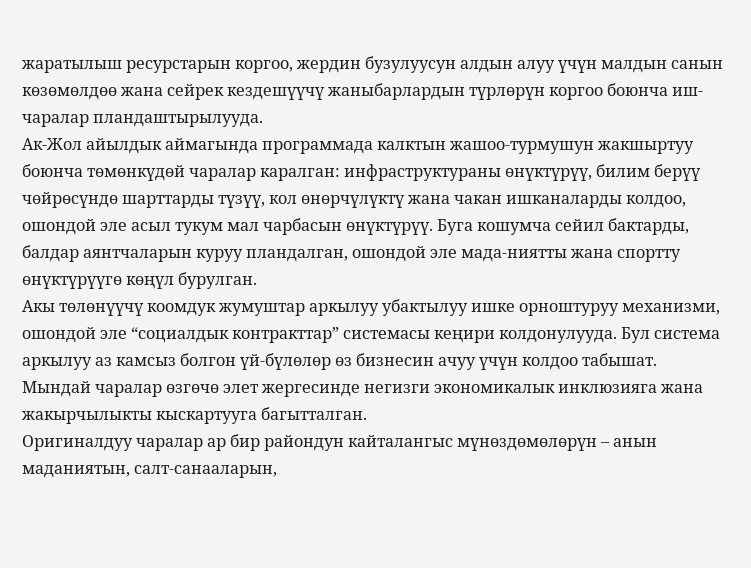жаратылыш ресурстарын коргоо, жердин бузулуусун алдын алуу үчүн малдын санын көзөмөлдөө жана сейрек кездешүүчү жаныбарлардын түрлөрүн коргоо боюнча иш-чаралар пландаштырылууда.
Ак-Жол айылдык аймагында программада калктын жашоо-турмушун жакшыртуу боюнча төмөнкүдөй чаралар каралган: инфраструктураны өнүктүрүү, билим берүү чөйрөсүндө шарттарды түзүү, кол өнөрчүлүктү жана чакан ишканаларды колдоо, ошондой эле асыл тукум мал чарбасын өнүктүрүү. Буга кошумча сейил бактарды, балдар аянтчаларын куруу пландалган, ошондой эле мада-ниятты жана спортту өнүктүрүүгө көңүл бурулган.
Акы төлөнүүчү коомдук жумуштар аркылуу убактылуу ишке орноштуруу механизми, ошондой эле “социалдык контракттар” системасы кеңири колдонулууда. Бул система аркылуу аз камсыз болгон үй-бүлөлөр өз бизнесин ачуу үчүн колдоо табышат.
Мындай чаралар өзгөчө элет жергесинде негизги экономикалык инклюзияга жана жакырчылыкты кыскартууга багытталган.
Оригиналдуу чаралар ар бир райондун кайталангыс мүнөздөмөлөрүн – анын маданиятын, салт-санааларын,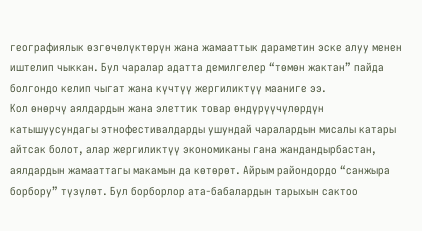географиялык өзгөчөлүктөрүн жана жамааттык дараметин эске алуу менен иштелип чыккан. Бул чаралар адатта демилгелер “төмөн жактан” пайда болгондо келип чыгат жана күчтүү жергиликтүү мааниге ээ.
Кол өнөрчү аялдардын жана элеттик товар өндүрүүчүлөрдүн катышуусундагы этнофестивалдарды ушундай чаралардын мисалы катары айтсак болот, алар жергиликтүү экономиканы гана жандандырбастан, аялдардын жамааттагы макамын да көтөрөт. Айрым райондордо “санжыра борбору” түзүлөт. Бул борборлор ата-бабалардын тарыхын сактоо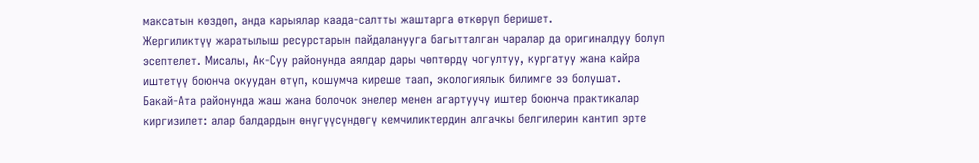максатын көздөп, анда карыялар каада-салтты жаштарга өткөрүп беришет.
Жергиликтүү жаратылыш ресурстарын пайдаланууга багытталган чаралар да оригиналдуу болуп эсептелет. Мисалы, Ак-Суу районунда аялдар дары чөптөрдү чогултуу, кургатуу жана кайра иштетүү боюнча окуудан өтүп, кошумча киреше таап, экологиялык билимге ээ болушат.
Бакай-Ата районунда жаш жана болочок энелер менен агартуучу иштер боюнча практикалар киргизилет: алар балдардын өнүгүүсүндөгү кемчиликтердин алгачкы белгилерин кантип эрте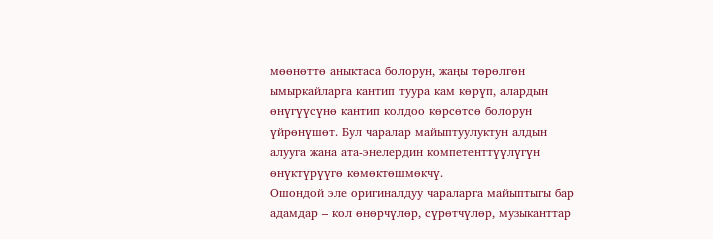мөөнөттө аныктаса болорун, жаңы төрөлгөн ымыркайларга кантип туура кам көрүп, алардын өнүгүүсүнө кантип колдоо көрсөтсө болорун үйрөнүшөт. Бул чаралар майыптуулуктун алдын алууга жана ата-энелердин компетенттүүлүгүн өнүктүрүүгө көмөктөшмөкчү.
Ошондой эле оригиналдуу чараларга майыптыгы бар адамдар – кол өнөрчүлөр, сүрөтчүлөр, музыканттар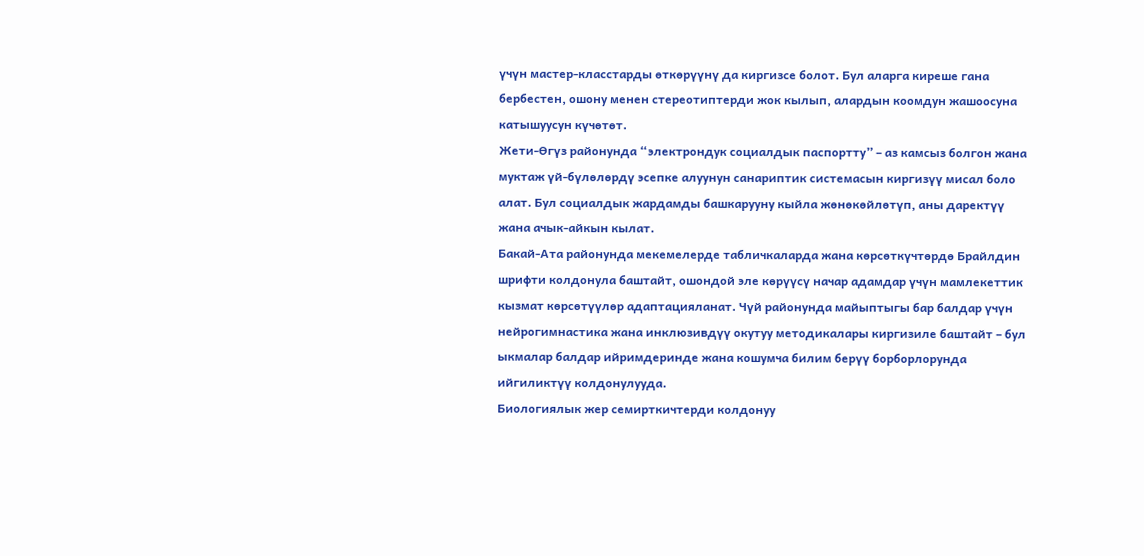үчүн мастер-класстарды өткөрүүнү да киргизсе болот. Бул аларга киреше гана бербестен, ошону менен стереотиптерди жок кылып, алардын коомдун жашоосуна катышуусун күчөтөт.
Жети-Өгүз районунда “электрондук социалдык паспортту” – аз камсыз болгон жана муктаж үй-бүлөлөрдү эсепке алуунун санариптик системасын киргизүү мисал боло алат. Бул социалдык жардамды башкарууну кыйла жөнөкөйлөтүп, аны даректүү жана ачык-айкын кылат.
Бакай-Ата районунда мекемелерде табличкаларда жана көрсөткүчтөрдө Брайлдин шрифти колдонула баштайт, ошондой эле көрүүсү начар адамдар үчүн мамлекеттик кызмат көрсөтүүлөр адаптацияланат. Чүй районунда майыптыгы бар балдар үчүн нейрогимнастика жана инклюзивдүү окутуу методикалары киргизиле баштайт – бул ыкмалар балдар ийримдеринде жана кошумча билим берүү борборлорунда ийгиликтүү колдонулууда.
Биологиялык жер семирткичтерди колдонуу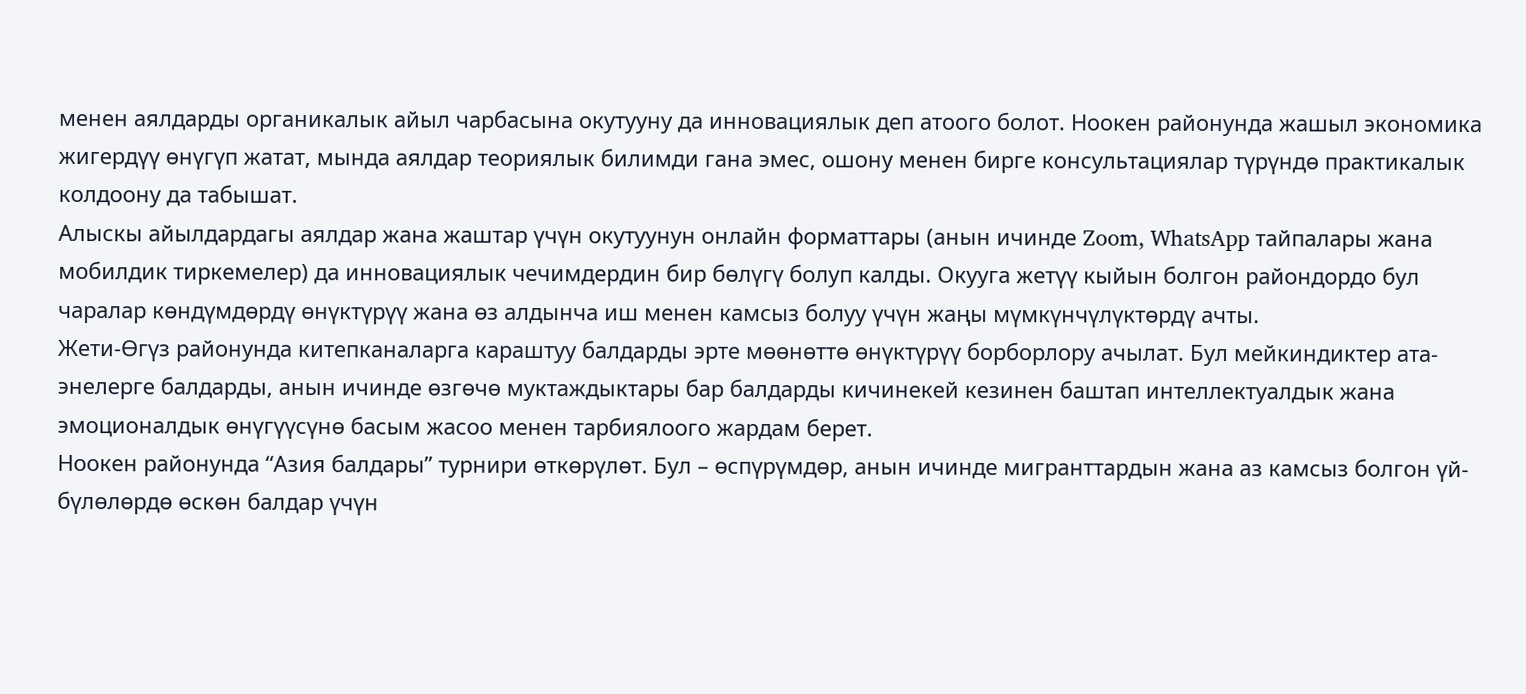менен аялдарды органикалык айыл чарбасына окутууну да инновациялык деп атоого болот. Ноокен районунда жашыл экономика жигердүү өнүгүп жатат, мында аялдар теориялык билимди гана эмес, ошону менен бирге консультациялар түрүндө практикалык колдоону да табышат.
Алыскы айылдардагы аялдар жана жаштар үчүн окутуунун онлайн форматтары (анын ичинде Zoom, WhatsApp тайпалары жана мобилдик тиркемелер) да инновациялык чечимдердин бир бөлүгү болуп калды. Окууга жетүү кыйын болгон райондордо бул чаралар көндүмдөрдү өнүктүрүү жана өз алдынча иш менен камсыз болуу үчүн жаңы мүмкүнчүлүктөрдү ачты.
Жети-Өгүз районунда китепканаларга караштуу балдарды эрте мөөнөттө өнүктүрүү борборлору ачылат. Бул мейкиндиктер ата-энелерге балдарды, анын ичинде өзгөчө муктаждыктары бар балдарды кичинекей кезинен баштап интеллектуалдык жана эмоционалдык өнүгүүсүнө басым жасоо менен тарбиялоого жардам берет.
Ноокен районунда “Азия балдары” турнири өткөрүлөт. Бул – өспүрүмдөр, анын ичинде мигранттардын жана аз камсыз болгон үй-бүлөлөрдө өскөн балдар үчүн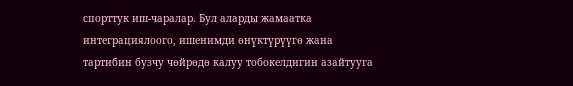спорттук иш-чаралар. Бул аларды жамаатка интеграциялоого, ишенимди өнүктүрүүгө жана тартибин бузчу чөйрөдө калуу тобокелдигин азайтууга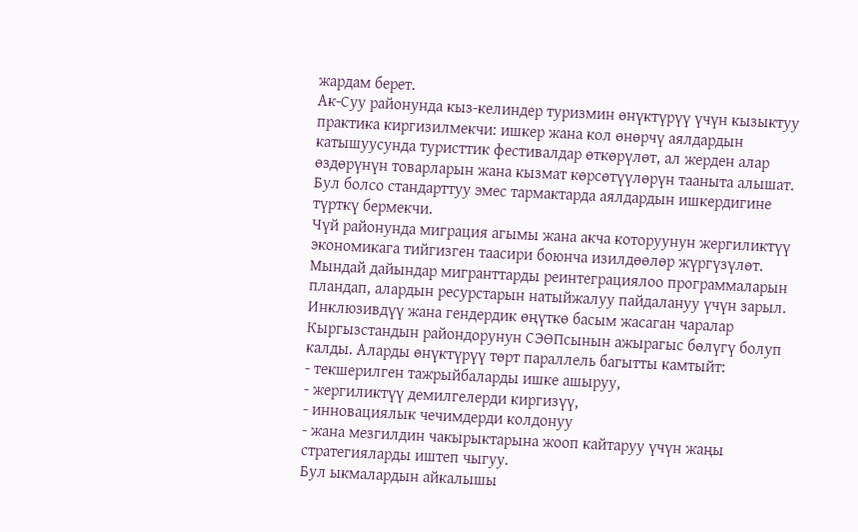жардам берет.
Ак-Суу районунда кыз-келиндер туризмин өнүктүрүү үчүн кызыктуу практика киргизилмекчи: ишкер жана кол өнөрчү аялдардын катышуусунда туристтик фестивалдар өткөрүлөт, ал жерден алар өздөрүнүн товарларын жана кызмат көрсөтүүлөрүн тааныта алышат. Бул болсо стандарттуу эмес тармактарда аялдардын ишкердигине түрткү бермекчи.
Чүй районунда миграция агымы жана акча которуунун жергиликтүү экономикага тийгизген таасири боюнча изилдөөлөр жүргүзүлөт. Мындай дайындар мигранттарды реинтеграциялоо программаларын пландап, алардын ресурстарын натыйжалуу пайдалануу үчүн зарыл.
Инклюзивдүү жана гендердик өңүткө басым жасаган чаралар Кыргызстандын райондорунун СЭӨПсынын ажырагыс бөлүгү болуп калды. Аларды өнүктүрүү төрт параллель багытты камтыйт:
- текшерилген тажрыйбаларды ишке ашыруу,
- жергиликтүү демилгелерди киргизүү,
- инновациялык чечимдерди колдонуу
- жана мезгилдин чакырыктарына жооп кайтаруу үчүн жаңы стратегияларды иштеп чыгуу.
Бул ыкмалардын айкалышы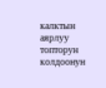калктын аярлуу топторун колдоонун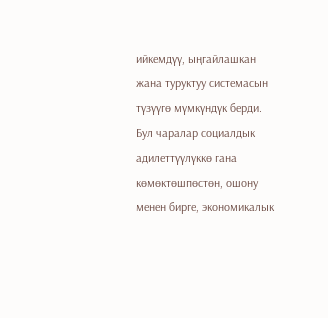ийкемдүү, ыңгайлашкан жана туруктуу системасын түзүүгө мүмкүндүк берди. Бул чаралар социалдык адилеттүүлүккө гана көмөктөшпөстөн, ошону менен бирге, экономикалык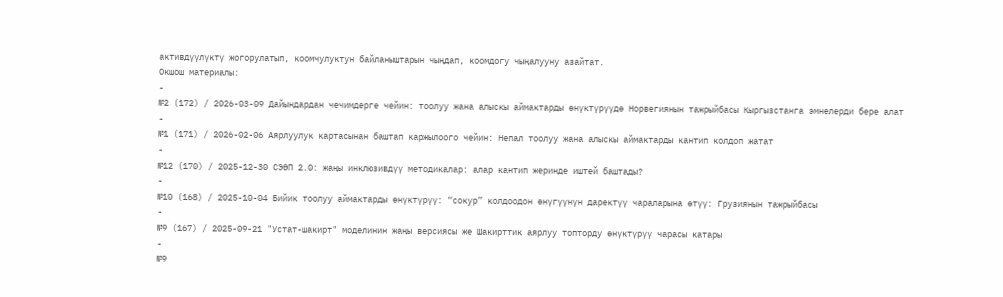активдүүлүктү жогорулатып, коомчулуктун байланыштарын чыңдап, коомдогу чыңалууну азайтат.
Окшош материалы:
-
№2 (172) / 2026-03-09 Дайындардан чечимдерге чейин: тоолуу жана алыскы аймактарды өнүктүрүүдө Норвегиянын тажрыйбасы Кыргызстанга эмнелерди бере алат
-
№1 (171) / 2026-02-06 Аярлуулук картасынан баштап каржылоого чейин: Непал тоолуу жана алыскы аймактарды кантип колдоп жатат
-
№12 (170) / 2025-12-30 СЭӨП 2.0: жаңы инклюзивдүү методикалар: алар кантип жеринде иштей баштады?
-
№10 (168) / 2025-10-04 Бийик тоолуу аймактарды өнүктүрүү: “сокур” колдоодон өнүгүүнүн даректүү чараларына өтүү: Грузиянын тажрыйбасы
-
№9 (167) / 2025-09-21 "Устат-шакирт" моделинин жаңы версиясы же Шакирттик аярлуу топторду өнүктүрүү чарасы катары
-
№9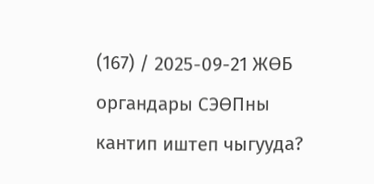(167) / 2025-09-21 ЖӨБ органдары СЭӨПны кантип иштеп чыгууда?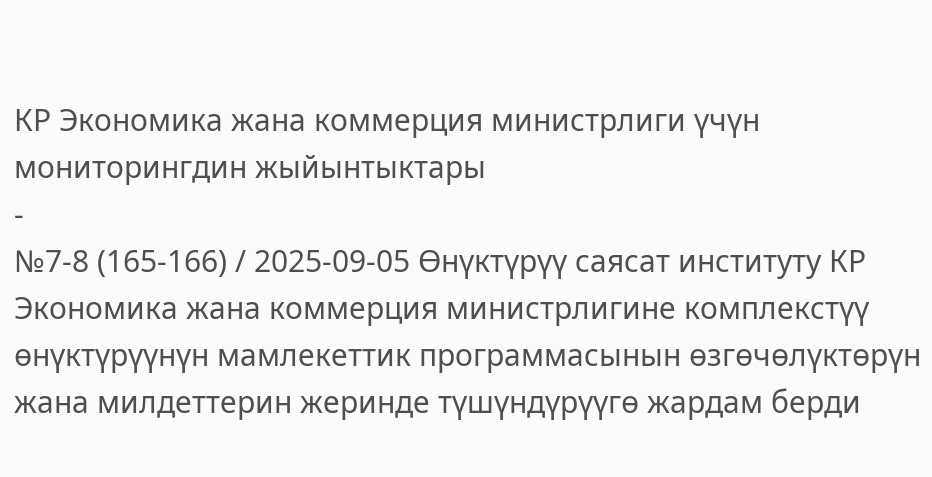КР Экономика жана коммерция министрлиги үчүн мониторингдин жыйынтыктары
-
№7-8 (165-166) / 2025-09-05 Өнүктүрүү саясат институту КР Экономика жана коммерция министрлигине комплекстүү өнүктүрүүнүн мамлекеттик программасынын өзгөчөлүктөрүн жана милдеттерин жеринде түшүндүрүүгө жардам берди